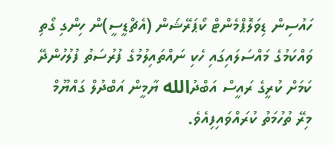ހައުސިން ޑިވަލޮޕްމެންޓް ކޯޕަރޭޝަން (އެޗްޑީސީ)ން ހިންގި ގޯތި ވައްކަމުގެ މައްސަލައިގައި ހެކި ނައްތައިލުމުގެ ފުރުސަތު ފުލުހުންދޭ ކަމަށް ކުރީގެ ރައީސް އަބްދުالله ޔާމީން އަބްދުލް ގައްޔޫމް މިރޭ ތުހުމަތު ކުރައްވައިފިއެވެ.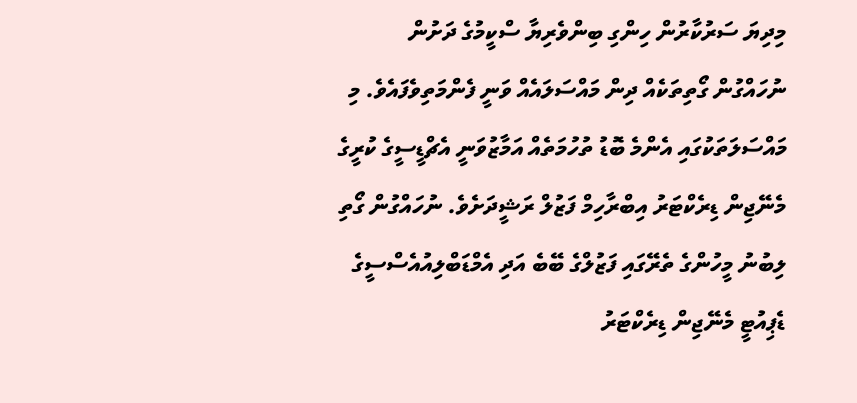މިދިޔަ ސަރުކާރުން ހިންގި ބިންވެރިޔާ ސްކީމުގެ ދަށުން ނުހައްގުން ގޯތިތަކެއް ދިން މައްސަލައެއް ވަނީ ފެންމަތިވެފައެވެ. މި މައްސަލަތަކުގައި އެންމެ ބޮޑު ތުހުމަތެއް އަމާޒުވަނީ އެޗްޑީސީގެ ކުރީގެ މެނޭޖިން ޑިރެކްޓަރު އިބްރާހިމް ފަޒުލް ރަޝީދަށެވެ. ނުހައްގުން ގޯތި ލިބުނު މީހުންގެ ތެރޭގައި ފަޒުލްގެ ބޭބެ އަދި އެމްޑަބްލިއުއެސްސީގެ ޑެޕިއުޓީ މެނޭޖިން ޑިރެކްޓަރު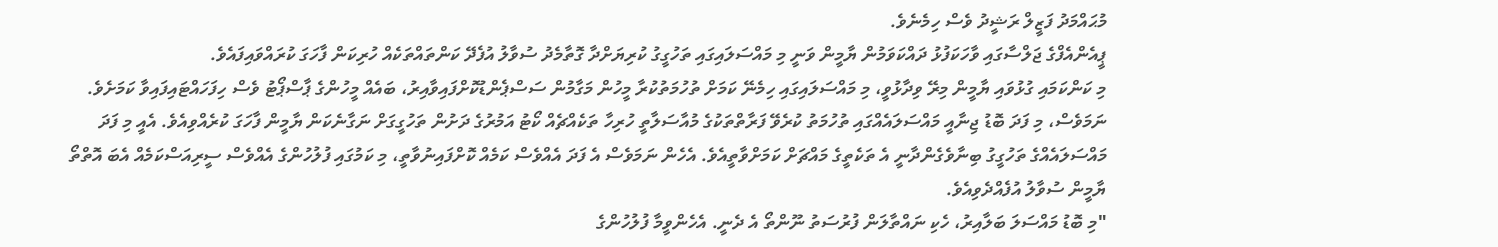މުޙައްމަދު ފަޒީލް ރަޝީދު ވެސް ހިމެނެވެ.
ޕީއެންއެފްގެ ޖަލްސާގައި ވާހަކަފުޅު ދައްކަވަމުން ޔާމީން ވަނީ މި މައްސަލައިގައި ތަހުގީގު ކުރިޔަށްދާ ގޮތާމެދު ސުވާލު އުފެދޭ ކަންތައްތަކެއް ހުރިކަން ފާހަގަ ކުރައްވައިފައެވެ.
މި ކަންކަމައި ގުޅުވައި ޔާމީން މިރޭ ވިދާޅުވީ، މި މައްސަލައިގައި ހިމެނޭ ކަމަށް ތުހުމަތުކުރާ މީހުން މަގާމުން ސަސްޕެންޑުކޮށްފައިވާއިރު، ބައެއް މީހުންގެ ޕާސްޕޯޓު ވެސް ހިފަހައްޓައިފައިވާ ކަމަށެވެ.
ނަމަވެސް، މި ފަދަ ބޮޑު ޖިނާއީ މައްސަލައެއްގައި ތުހުމަތު ކުރެވޭ ފަރާތްތަކުގެ މުއާސަލާތީ ހުރިހާ ތަކެއްޗެއް ކޯޓު އަމުރުގެ ދަށުން ތަހުގީގަށް ނަގާނެކަން ޔާމީން ފާހަގަ ކުރެއްވިއެވެ. އެއީ މި ފަދަ މައްސަލައެއްގެ ތަހުގީގު ބިނާވެގެންދާނީ އެ ތަކެތީގެ މައްޗަށް ކަމަށްވާތީއެވެ. އެހެން ނަމަވެސް އެ ފަދަ އެއްވެސް ކަމެއް ކޮށްފައިނުވާތީ، މި ކަމުގައި ފުލުހުންގެ އެއްވެސް ސީރިއަސްކަމެއް އެބަ އޮތްތޯ ޔާމީން ސުވާލު އުފެއްދެވިއެވެ.
"މި ބޮޑު މައްސަލަ ބަލާއިރު، ހެކި ނައްތާލަން ފުރުސަތު ނޫންތޯ އެ ދެނީ. އެހެންވީމާ ފުލުހުންގެ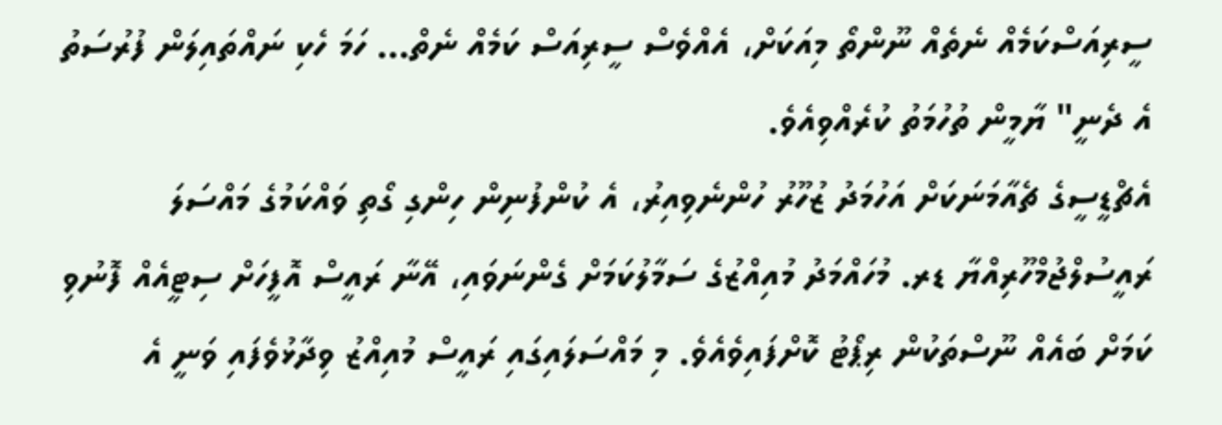ސީރިއަސްކަމެއް ނެތެއް ނޫންތޯ މިއަކަށް، އެއްވެސް ސީރިއަސް ކަމެއް ނެތް... ހަމަ ހެކި ނައްތައިލަން ފުރުސަތު އެ ދެނީ" ޔާމީން ތުހުމަތު ކުރެއްވިއެވެ.
އެޗްޑީސީގެ ޗެއާމަނަކަށް އަހުމަދު ޒުހޫރު ހުންނެވިއިރު، އެ ކުންފުނިން ހިންގި ގޯތި ވައްކަމުގެ މައްސަލަ ރައީސުލްޖުމްހޫރިއްޔާ ޑރ. މުހައްމަދު މުއިއްޒުގެ ސަމާލުކަމަށް ގެންނަވައި، އޭނާ ރައީސް އޮފީހަށް ސިޓީއެއް ފޮނުވި ކަމަށް ބައެއް ނޫސްތަކުން ރިޕޯޓު ކޮށްފައިވެއެވެ. މި މައްސަލައިގައި ރައީސް މުއިއްޒު ވިދާޅުވެފައި ވަނީ އެ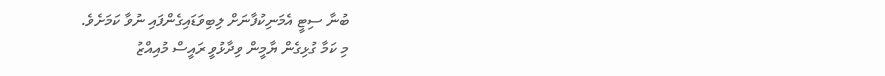ބުނާ ސިޓީ އެމަނިކުފާނަށް ލިބިވަޑައިގެންފައި ނުވާ ކަމަށެވެ.
މި ކަމާ ގުޅިގެން ޔާމީން ވިދާޅުވީ ރައީސް މުއިއްޒު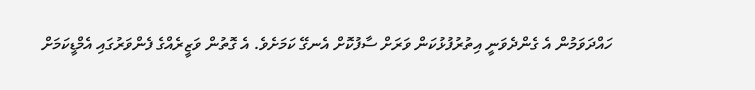ހައްދަވަމުން އެ ގެންދެވަނީ އިތުރުފުޅުކަން ވަރަށް ސާފުކޮށް އެނގޭ ކަމަށެވެ. އެ ގޮތުން ވަޒީރެއްގެ ފެންވަރުގައި އެމްޑީކަމަށް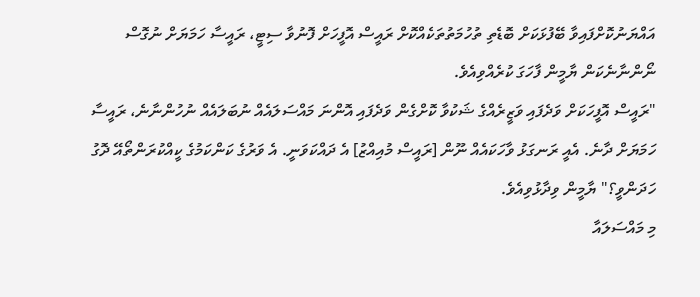އައްޔަނުކޮށްފައިވާ ބޭފުޅަކަށް ބޮޑެތި ތުހުމަތުތަކެއްކޮށް ރައީސް އޮފީހަށް ފޮނުވާ ސިޓީ، ރައީސާ ހަމަޔަށް ނުގޮސް ނޯންނާނެކަން ޔާމީން ފާހަގަ ކުރެއްވިއެވެ.
"ރައީސް އޮފީހަކަށް ވަދެފައި ވަޒީރެއްގެ ޝަކުވާ ކޮށްގެން ވަދެފައި އޮންނަ މައްސަލައެއް ނުބަލައެއް ނުހުންނާނެ، ރައީސާ ހަމަޔަށް ދާނެ. އެއީ ރަނގަޅު ވާހަކައެއް ނޫން [ރައީސް މުއިއްޒު] އެ ދައްކަވަނީ. އެ ވަރުގެ ކަންކަމުގެ ކީއްކުރަންތޯއޭ ދޮގު ހަދަންވީ؟" ޔާމީން ވިދާޅުވިއެވެ.
މި މައްސަލައާ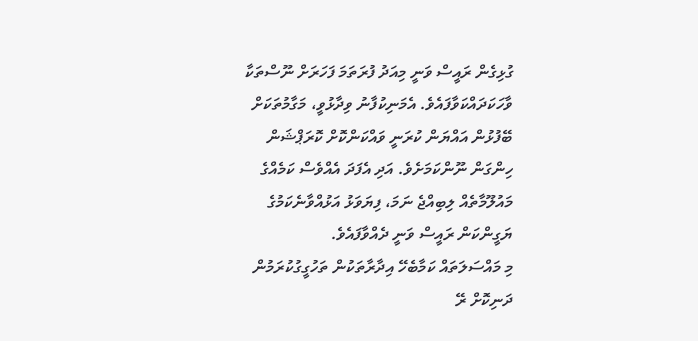ގުޅިގެން ރައީސް ވަނީ މިއަދު ފުރަތަމަ ފަހަރަށް ނޫސްތަކާ ވާހަކަދައްކަވާފައެވެ. އެމަނިކުފާނު ވިދާޅުވީ، މަގާމުތަކަށް ބޭފުޅުން އައްޔަން ކުރަނީ ވައްކަންކޮށް ކޮރަޕްޝަން ހިންގަން ނޫންކަމަށެވެ. އަދި އެފަދަ އެއްވެސް ކަމެއްގެ މައުލޫމާތެއް ލިބިއްޖެ ނަމަ، ފިޔަވަޅު އަޅުއްވާނެކަމުގެ ޔަގީންކަން ރައީސް ވަނީ ދެއްވާފައެވެ.
މި މައްސަލަތައް ކަމާބެހޭ އިދާރާތަކުން ތަހުގީގުކުރަމުން ދަނިކޮށް ރޭ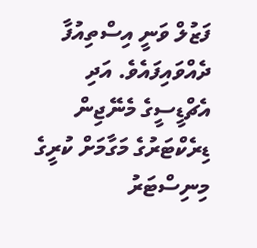ފަޒުލް ވަނީ އިސްތިއުފާ ދެއްވައިފައެވެ. އަދި އެޗްޑީސީގެ މެނޭޖިން ޑިރެކްޓަރުގެ މަގާމަށް ކުރީގެ މިނިސްޓަރު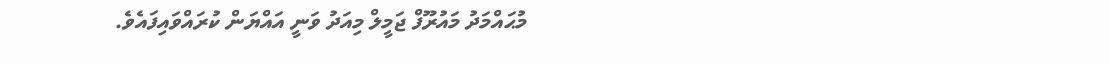މުޙައްމަދު މައުރޫފް ޖަމީލް މިއަދު ވަނީ އައްޔަން ކުރައްވައިފައެވެ.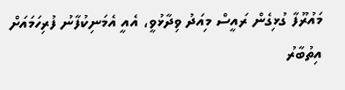މައުރޫފާ ގުޅިގެން ރައީސް މިއަދު ވިދާޅުވީ، އެއީ އެމަނިކުފާނު ފުރިހަމައަށް އިތުބާރު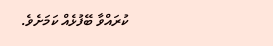ކުރައްވާ ބޭފުޅެއް ކަމަށެވެ.